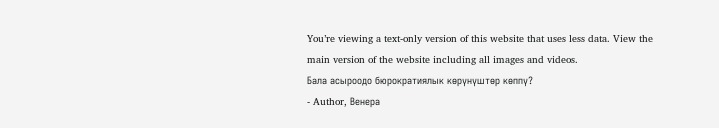You’re viewing a text-only version of this website that uses less data. View the main version of the website including all images and videos.
Бала асыроодо бюрократиялык көрүнүштөр көппү?
- Author, Венера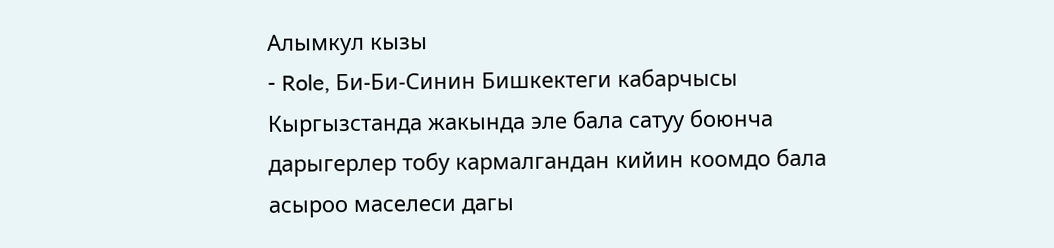Алымкул кызы
- Role, Би-Би-Синин Бишкектеги кабарчысы
Кыргызстанда жакында эле бала сатуу боюнча дарыгерлер тобу кармалгандан кийин коомдо бала асыроо маселеси дагы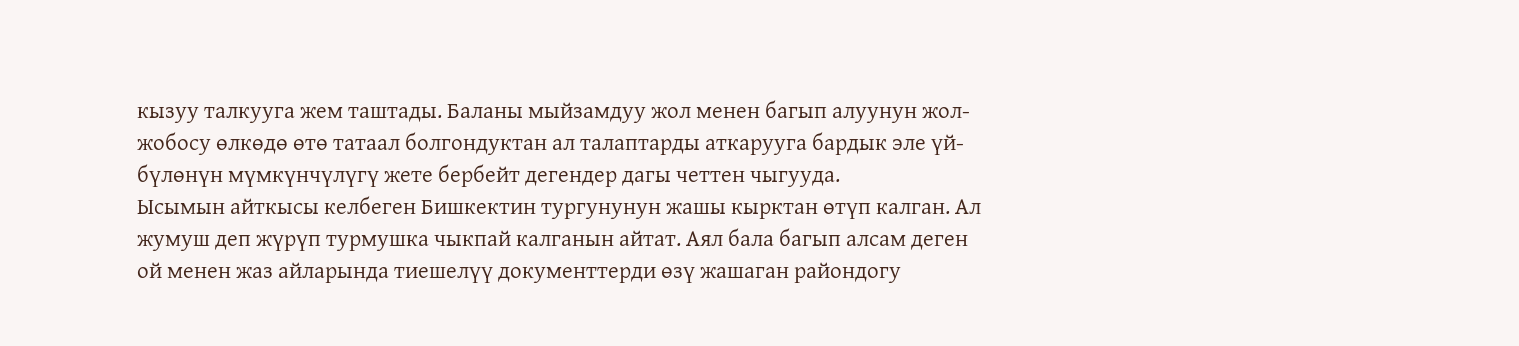кызуу талкууга жем таштады. Баланы мыйзамдуу жол менен багып алуунун жол- жобосу өлкөдө өтө татаал болгондуктан ал талаптарды аткарууга бардык эле үй-бүлөнүн мүмкүнчүлүгү жете бербейт дегендер дагы четтен чыгууда.
Ысымын айткысы келбеген Бишкектин тургунунун жашы кырктан өтүп калган. Ал жумуш деп жүрүп турмушка чыкпай калганын айтат. Аял бала багып алсам деген ой менен жаз айларында тиешелүү документтерди өзү жашаган райондогу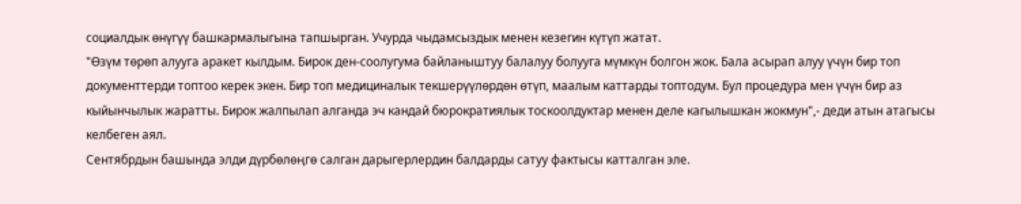социалдык өнүгүү башкармалыгына тапшырган. Учурда чыдамсыздык менен кезегин күтүп жатат.
"Өзүм төрөп алууга аракет кылдым. Бирок ден-соолугума байланыштуу балалуу болууга мүмкүн болгон жок. Бала асырап алуу үчүн бир топ документтерди топтоо керек экен. Бир топ медициналык текшерүүлөрдөн өтүп, маалым каттарды топтодум. Бул процедура мен үчүн бир аз кыйынчылык жаратты. Бирок жалпылап алганда эч кандай бюрократиялык тоскоолдуктар менен деле кагылышкан жокмун",- деди атын атагысы келбеген аял.
Сентябрдын башында элди дүрбөлөңгө салган дарыгерлердин балдарды сатуу фактысы катталган эле.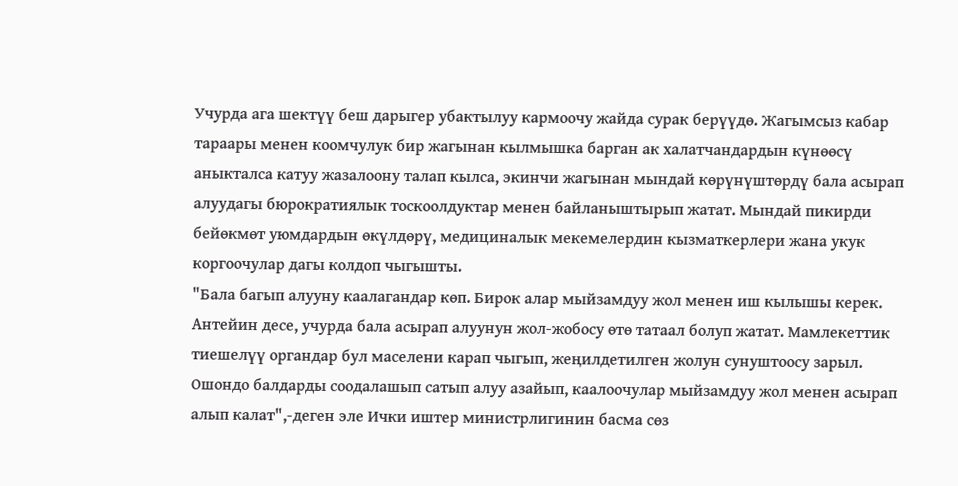Учурда ага шектүү беш дарыгер убактылуу кармоочу жайда сурак берүүдө. Жагымсыз кабар тараары менен коомчулук бир жагынан кылмышка барган ак халатчандардын күнөөсү аныкталса катуу жазалоону талап кылса, экинчи жагынан мындай көрүнүштөрдү бала асырап алуудагы бюрократиялык тоскоолдуктар менен байланыштырып жатат. Мындай пикирди бейөкмөт уюмдардын өкүлдөрү, медициналык мекемелердин кызматкерлери жана укук коргоочулар дагы колдоп чыгышты.
"Бала багып алууну каалагандар көп. Бирок алар мыйзамдуу жол менен иш кылышы керек. Антейин десе, учурда бала асырап алуунун жол-жобосу өтө татаал болуп жатат. Мамлекеттик тиешелүү органдар бул маселени карап чыгып, жеңилдетилген жолун сунуштоосу зарыл. Ошондо балдарды соодалашып сатып алуу азайып, каалоочулар мыйзамдуу жол менен асырап алып калат",-деген эле Ички иштер министрлигинин басма сөз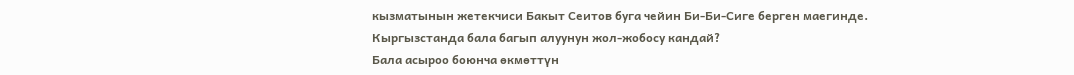кызматынын жетекчиси Бакыт Сеитов буга чейин Би-Би-Сиге берген маегинде.
Кыргызстанда бала багып алуунун жол-жобосу кандай?
Бала асыроо боюнча өкмөттүн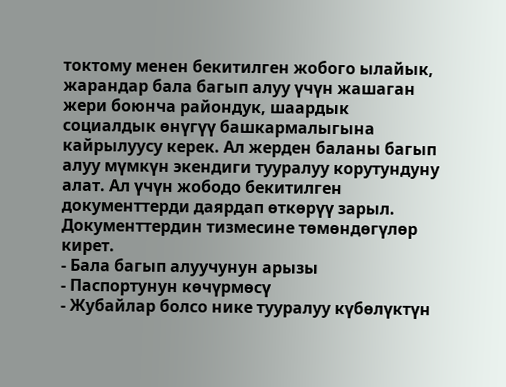токтому менен бекитилген жобого ылайык, жарандар бала багып алуу үчүн жашаган жери боюнча райондук, шаардык социалдык өнүгүү башкармалыгына кайрылуусу керек. Ал жерден баланы багып алуу мүмкүн экендиги тууралуу корутундуну алат. Ал үчүн жободо бекитилген документтерди даярдап өткөрүү зарыл. Документтердин тизмесине төмөндөгүлөр кирет.
- Бала багып алуучунун арызы
- Паспортунун көчүрмөсү
- Жубайлар болсо нике тууралуу күбөлүктүн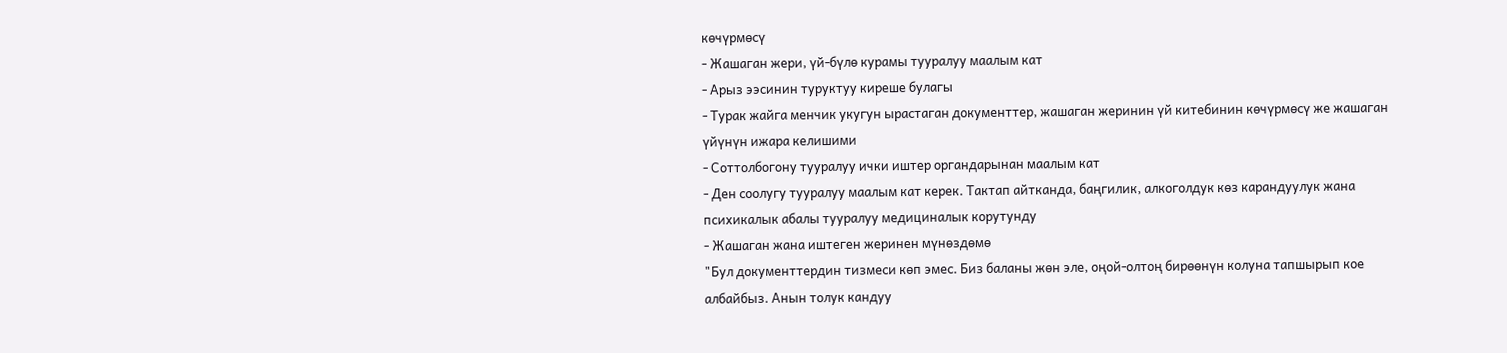көчүрмөсү
- Жашаган жери, үй-бүлө курамы тууралуу маалым кат
- Арыз ээсинин туруктуу киреше булагы
- Турак жайга менчик укугун ырастаган документтер, жашаган жеринин үй китебинин көчүрмөсү же жашаган үйүнүн ижара келишими
- Соттолбогону тууралуу ички иштер органдарынан маалым кат
- Ден соолугу тууралуу маалым кат керек. Тактап айтканда, баңгилик, алкоголдук көз карандуулук жана психикалык абалы тууралуу медициналык корутунду
- Жашаган жана иштеген жеринен мүнөздөмө
"Бул документтердин тизмеси көп эмес. Биз баланы жөн эле, оңой-олтоң бирөөнүн колуна тапшырып кое албайбыз. Анын толук кандуу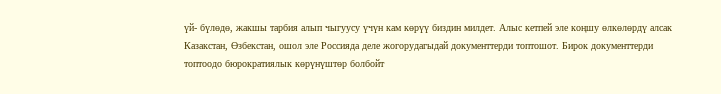үй- бүлөдө, жакшы тарбия алып чыгуусу үчүн кам көрүү биздин милдет. Алыс кетпей эле коңшу өлкөлөрдү алсак Казакстан, Өзбекстан, ошол эле Россияда деле жогорудагыдай документтерди топтошот. Бирок документтерди топтоодо бюрократиялык көрүнүштөр болбойт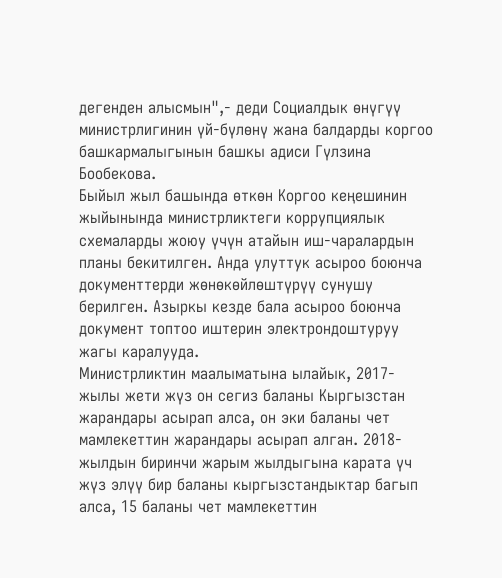дегенден алысмын",- деди Социалдык өнүгүү министрлигинин үй-бүлөнү жана балдарды коргоо башкармалыгынын башкы адиси Гүлзина Бообекова.
Быйыл жыл башында өткөн Коргоо кеңешинин жыйынында министрликтеги коррупциялык схемаларды жоюу үчүн атайын иш-чаралардын планы бекитилген. Анда улуттук асыроо боюнча документтерди жөнөкөйлөштүрүү сунушу берилген. Азыркы кезде бала асыроо боюнча документ топтоо иштерин электрондоштуруу жагы каралууда.
Министрликтин маалыматына ылайык, 2017-жылы жети жүз он сегиз баланы Кыргызстан жарандары асырап алса, он эки баланы чет мамлекеттин жарандары асырап алган. 2018-жылдын биринчи жарым жылдыгына карата үч жүз элүү бир баланы кыргызстандыктар багып алса, 15 баланы чет мамлекеттин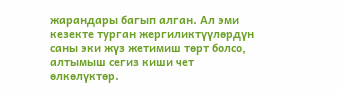жарандары багып алган. Ал эми кезекте турган жергиликтүүлөрдүн саны эки жүз жетимиш төрт болсо, алтымыш сегиз киши чет өлкөлүктөр.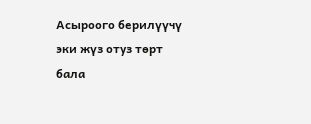Асыроого берилүүчү эки жүз отуз төрт бала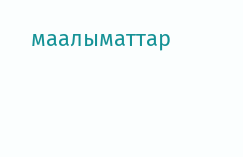маалыматтар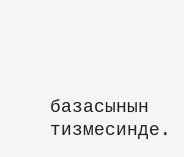базасынын тизмесинде.